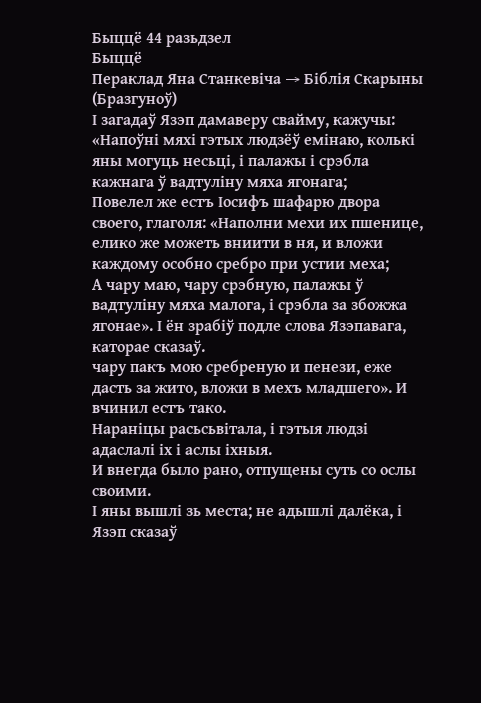Быццё 44 разьдзел
Быццё
Пераклад Яна Станкевіча → Біблія Скарыны (Бразгуноў)
І загадаў Язэп дамаверу свайму, кажучы: «Напоўні мяхі гэтых людзёў емінаю, колькі яны могуць несьці, і палажы і срэбла кажнага ў вадтуліну мяха ягонага;
Повелел же естъ Іосифъ шафарю двора своего, глаголя: «Наполни мехи их пшенице, елико же можеть вниити в ня, и вложи каждому особно сребро при устии меха;
А чару маю, чару срэбную, палажы ў вадтуліну мяха малога, і срэбла за збожжа ягонае». І ён зрабіў подле слова Язэпавага, каторае сказаў.
чару пакъ мою сребреную и пенези, еже дасть за жито, вложи в мехъ младшего». И вчинил естъ тако.
Нараніцы расьсьвітала, і гэтыя людзі адаслалі іх і аслы іхныя.
И внегда было рано, отпущены суть со ослы своими.
І яны вышлі зь места; не адышлі далёка, і Язэп сказаў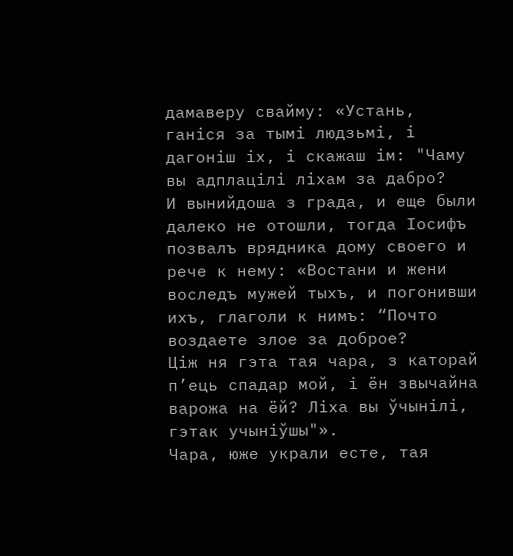дамаверу свайму: «Устань, ганіся за тымі людзьмі, і дагоніш іх, і скажаш ім: "Чаму вы адплацілі ліхам за дабро?
И вынийдоша з града, и еще были далеко не отошли, тогда Іосифъ позвалъ врядника дому своего и рече к нему: «Востани и жени воследъ мужей тыхъ, и погонивши ихъ, глаголи к нимъ: “Почто воздаете злое за доброе?
Ціж ня гэта тая чара, з каторай п’ець спадар мой, і ён звычайна варожа на ёй? Ліха вы ўчынілі, гэтак учыніўшы"».
Чара, юже украли есте, тая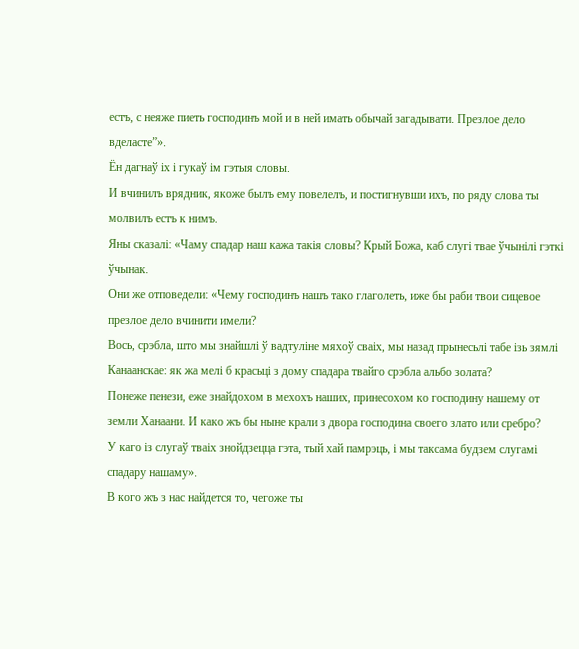естъ, с неяже пиеть господинъ мой и в ней имать обычай загадывати. Презлое дело вделасте”».
Ён дагнаў іх і гукаў ім гэтыя словы.
И вчинилъ врядник, якоже былъ ему повелелъ, и постигнувши ихъ, по ряду слова ты молвилъ естъ к нимъ.
Яны сказалі: «Чаму спадар наш кажа такія словы? Крый Божа, каб слугі твае ўчынілі гэткі ўчынак.
Они же отповедели: «Чему господинъ нашъ тако глаголеть, иже бы раби твои сицевое презлое дело вчинити имели?
Вось, срэбла, што мы знайшлі ў вадтуліне мяхоў сваіх, мы назад прынесьлі табе ізь зямлі Канаанскае: як жа мелі б красьці з дому спадара твайго срэбла альбо золата?
Понеже пенези, еже знайдохом в мехохъ наших, принесохом ко господину нашему от земли Ханаани. И како жъ бы ныне крали з двора господина своего злато или сребро?
У каго із слугаў тваіх знойдзецца гэта, тый хай памрэць, і мы таксама будзем слугамі спадару нашаму».
В кого жъ з нас найдется то, чегоже ты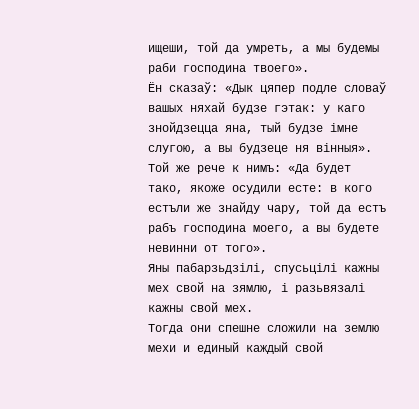ищеши, той да умреть, а мы будемы раби господина твоего».
Ён сказаў: «Дык цяпер подле словаў вашых няхай будзе гэтак: у каго знойдзецца яна, тый будзе імне слугою, а вы будзеце ня вінныя».
Той же рече к нимъ: «Да будет тако, якоже осудили есте: в кого естъли же знайду чару, той да естъ рабъ господина моего, а вы будете невинни от того».
Яны пабарзьдзілі, спусьцілі кажны мех свой на зямлю, і разьвязалі кажны свой мех.
Тогда они спешне сложили на землю мехи и единый каждый свой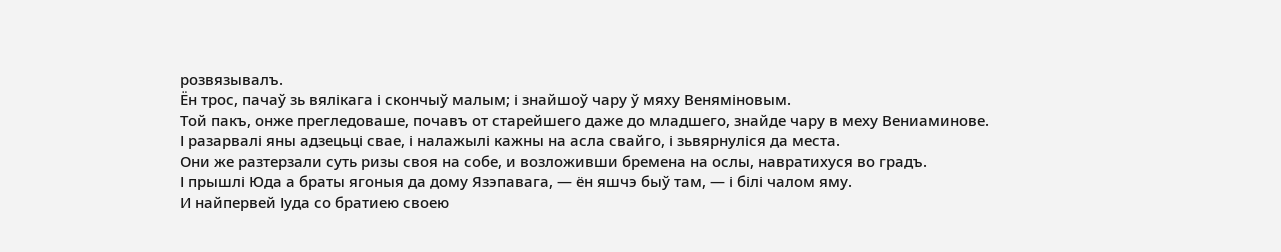розвязывалъ.
Ён трос, пачаў зь вялікага і скончыў малым; і знайшоў чару ў мяху Веняміновым.
Той пакъ, онже прегледоваше, почавъ от старейшего даже до младшего, знайде чару в меху Вениаминове.
І разарвалі яны адзецьці свае, і налажылі кажны на асла свайго, і зьвярнуліся да места.
Они же разтерзали суть ризы своя на собе, и возложивши бремена на ослы, навратихуся во градъ.
І прышлі Юда а браты ягоныя да дому Язэпавага, — ён яшчэ быў там, — і білі чалом яму.
И найпервей Іуда со братиею своею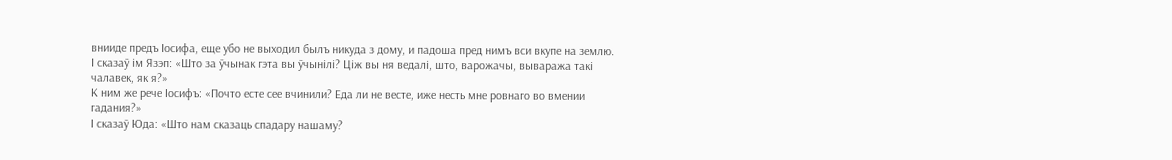внииде предъ Іосифа, еще убо не выходил былъ никуда з дому, и падоша пред нимъ вси вкупе на землю.
І сказаў ім Язэп: «Што за ўчынак гэта вы ўчынілі? Ціж вы ня ведалі, што, варожачы, вываража такі чалавек, як я?»
К ним же рече Іосифъ: «Почто есте сее вчинили? Еда ли не весте, иже несть мне ровнаго во вмении гадания?»
І сказаў Юда: «Што нам сказаць спадару нашаму?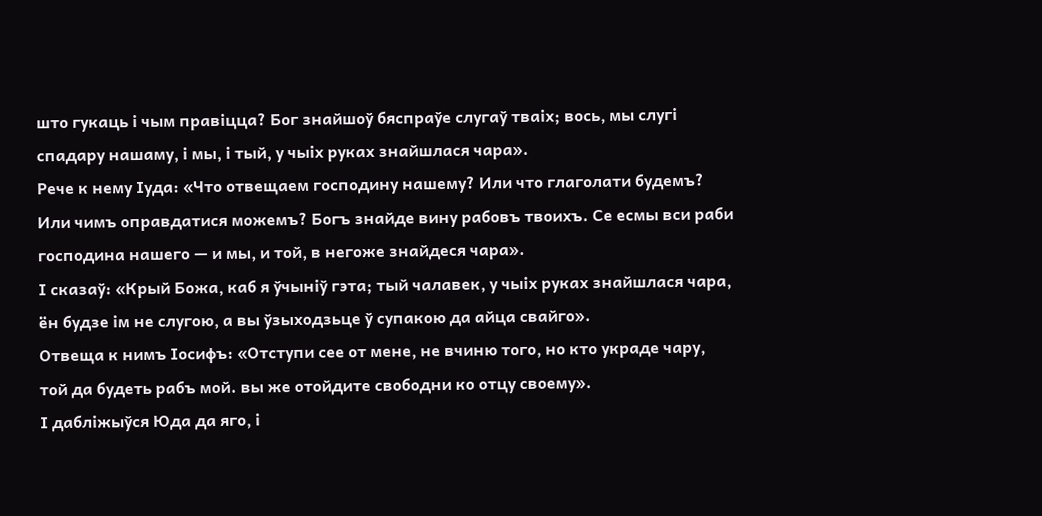што гукаць і чым правіцца? Бог знайшоў бяспраўе слугаў тваіх; вось, мы слугі спадару нашаму, і мы, і тый, у чыіх руках знайшлася чара».
Рече к нему Іуда: «Что отвещаем господину нашему? Или что глаголати будемъ? Или чимъ оправдатися можемъ? Богъ знайде вину рабовъ твоихъ. Се есмы вси раби господина нашего — и мы, и той, в негоже знайдеся чара».
І сказаў: «Крый Божа, каб я ўчыніў гэта; тый чалавек, у чыіх руках знайшлася чара, ён будзе ім не слугою, а вы ўзыходзьце ў супакою да айца свайго».
Отвеща к нимъ Іосифъ: «Отступи сее от мене, не вчиню того, но кто украде чару, той да будеть рабъ мой. вы же отойдите свободни ко отцу своему».
І дабліжыўся Юда да яго, і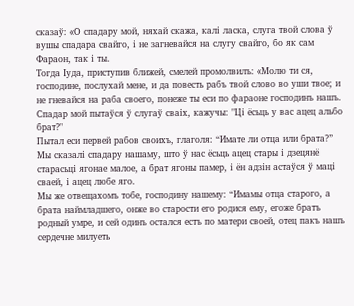сказаў: «О спадару мой, няхай скажа, калі ласка, слуга твой слова ў вушы спадара свайго, і не загневайся на слугу свайго, бо як сам Фараон, так і ты.
Тогда Іуда, приступив ближей, смелей промолвилъ: «Молю ти ся, господине, послухай мене, и да повесть рабъ твой слово во уши твое; и не гневайся на раба своего, понеже ты еси по фараоне господинъ нашъ.
Спадар мой пытаўся ў слугаў сваіх, кажучы: "Ці ёсьць у вас ацец альбо брат?"
Пытал еси первей рабов своихъ, глаголя: “Имате ли отца или брата?”
Мы сказалі спадару нашаму, што ў нас ёсьць ацец стары і дзецянё старасьці ягонае малое, а брат ягоны памер, і ён адзін астаўся ў маці сваей, і ацец любе яго.
Мы же отвещахомъ тобе, господину нашему: “Имамы отца старого, а брата наймладшего, онже во старости его родися ему, егоже братъ родный умре, и сей одинъ остался естъ по матери своей, отец пакъ нашъ сердечне милуеть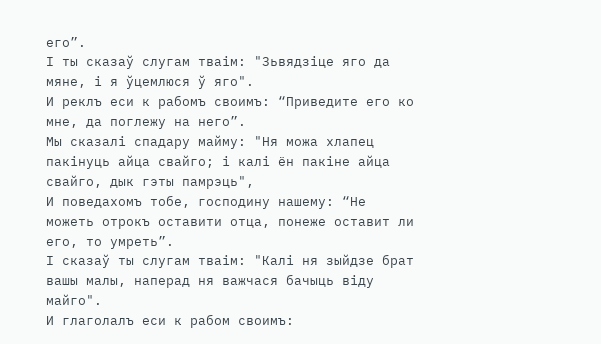его”.
І ты сказаў слугам тваім: "Зьвядзіце яго да мяне, і я ўцемлюся ў яго".
И реклъ еси к рабомъ своимъ: “Приведите его ко мне, да поглежу на него”.
Мы сказалі спадару майму: "Ня можа хлапец пакінуць айца свайго; і калі ён пакіне айца свайго, дык гэты памрэць",
И поведахомъ тобе, господину нашему: “Не можеть отрокъ оставити отца, понеже оставит ли его, то умреть”.
І сказаў ты слугам тваім: "Калі ня зыйдзе брат вашы малы, наперад ня важчася бачыць віду майго".
И глаголалъ еси к рабом своимъ: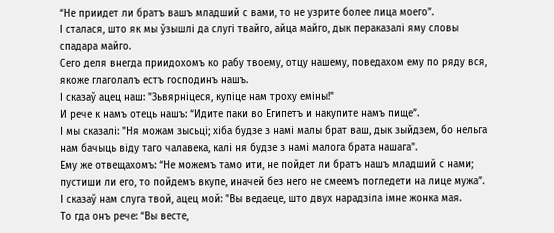“Не приидет ли братъ вашъ младший с вами, то не узрите более лица моего”.
І сталася, што як мы ўзышлі да слугі твайго, айца майго, дык пераказалі яму словы спадара майго.
Сего деля внегда приидохомъ ко рабу твоему, отцу нашему, поведахом ему по ряду вся, якоже глаголалъ естъ господинъ нашъ.
І сказаў ацец наш: "Зьвярніцеся, купіце нам троху еміны!"
И рече к намъ отець нашъ: “Идите паки во Египетъ и накупите намъ пище”.
І мы сказалі: "Ня можам зысьці; хіба будзе з намі малы брат ваш, дык зыйдзем, бо нельга нам бачыць віду таго чалавека, калі ня будзе з намі малога брата нашага".
Ему же отвещахомъ: “Не можемъ тамо ити, не пойдет ли братъ нашъ младший с нами; пустиши ли его, то пойдемъ вкупе, иначей без него не смеемъ погледети на лице мужа”.
І сказаў нам слуга твой, ацец мой: "Вы ведаеце, што двух нарадзіла імне жонка мая.
То гда онъ рече: “Вы весте,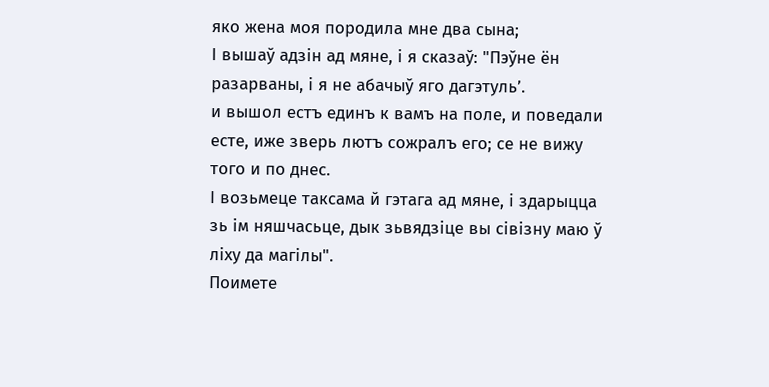яко жена моя породила мне два сына;
І вышаў адзін ад мяне, і я сказаў: "Пэўне ён разарваны, і я не абачыў яго дагэтуль’.
и вышол естъ единъ к вамъ на поле, и поведали есте, иже зверь лютъ сожралъ его; се не вижу того и по днес.
І возьмеце таксама й гэтага ад мяне, і здарыцца зь ім няшчасьце, дык зьвядзіце вы сівізну маю ў ліху да магілы".
Поимете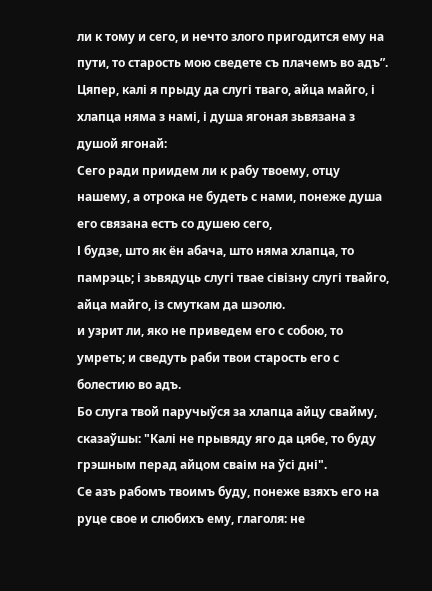ли к тому и сего, и нечто злого пригодится ему на пути, то старость мою сведете съ плачемъ во адъ”.
Цяпер, калі я прыду да слугі тваго, айца майго, і хлапца няма з намі, і душа ягоная зьвязана з душой ягонай:
Сего ради приидем ли к рабу твоему, отцу нашему, а отрока не будеть с нами, понеже душа его связана естъ со душею сего,
І будзе, што як ён абача, што няма хлапца, то памрэць; і зьвядуць слугі твае сівізну слугі твайго, айца майго, із смуткам да шэолю.
и узрит ли, яко не приведем его с собою, то умреть; и сведуть раби твои старость его с болестию во адъ.
Бо слуга твой паручыўся за хлапца айцу свайму, сказаўшы: "Калі не прывяду яго да цябе, то буду грэшным перад айцом сваім на ўсі дні".
Се азъ рабомъ твоимъ буду, понеже взяхъ его на руце свое и слюбихъ ему, глаголя: не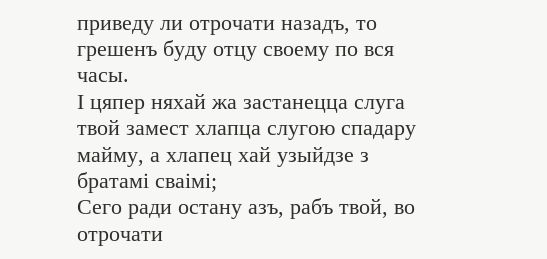приведу ли отрочати назадъ, то грешенъ буду отцу своему по вся часы.
І цяпер няхай жа застанецца слуга твой замест хлапца слугою спадару майму, а хлапец хай узыйдзе з братамі сваімі;
Сего ради остану азъ, рабъ твой, во отрочати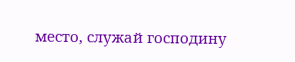место, служай господину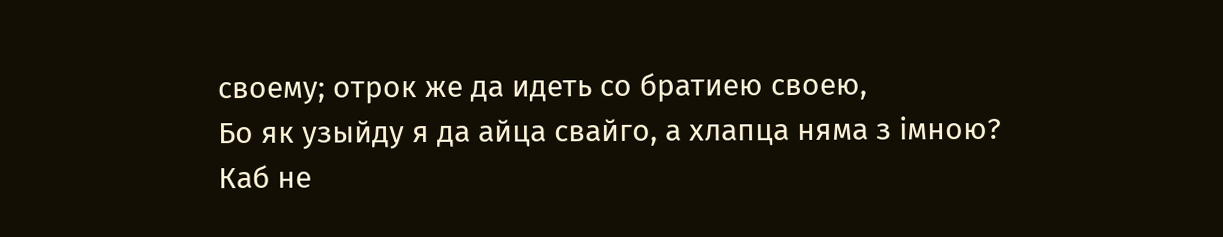своему; отрок же да идеть со братиею своею,
Бо як узыйду я да айца свайго, а хлапца няма з імною? Каб не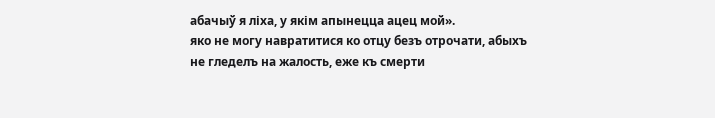абачыў я ліха, у якім апынецца ацец мой».
яко не могу навратитися ко отцу безъ отрочати, абыхъ не гледелъ на жалость, еже къ смерти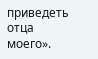приведеть отца моего».